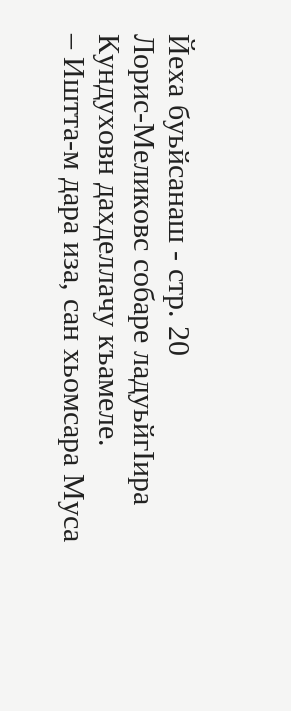Йеха буьйсанаш - стр. 20
Лорис-Меликовс собаре ладуьйгIира Кундуховн дахделлачу къамеле.
– Иштта-м дара иза, сан хьомсара Муса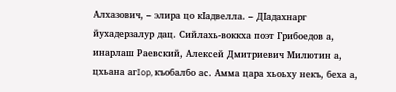Алхазович, – элира цо кIадвелла. – ДIадахнарг йухадерзалур дац. Сийлахь-воккха поэт Грибоедов а, инарлаш Раевский, Алексей Дмитриевич Милютин а, цхьана aгIop, къобалбо ас. Амма цара хьоьху некъ, беха а,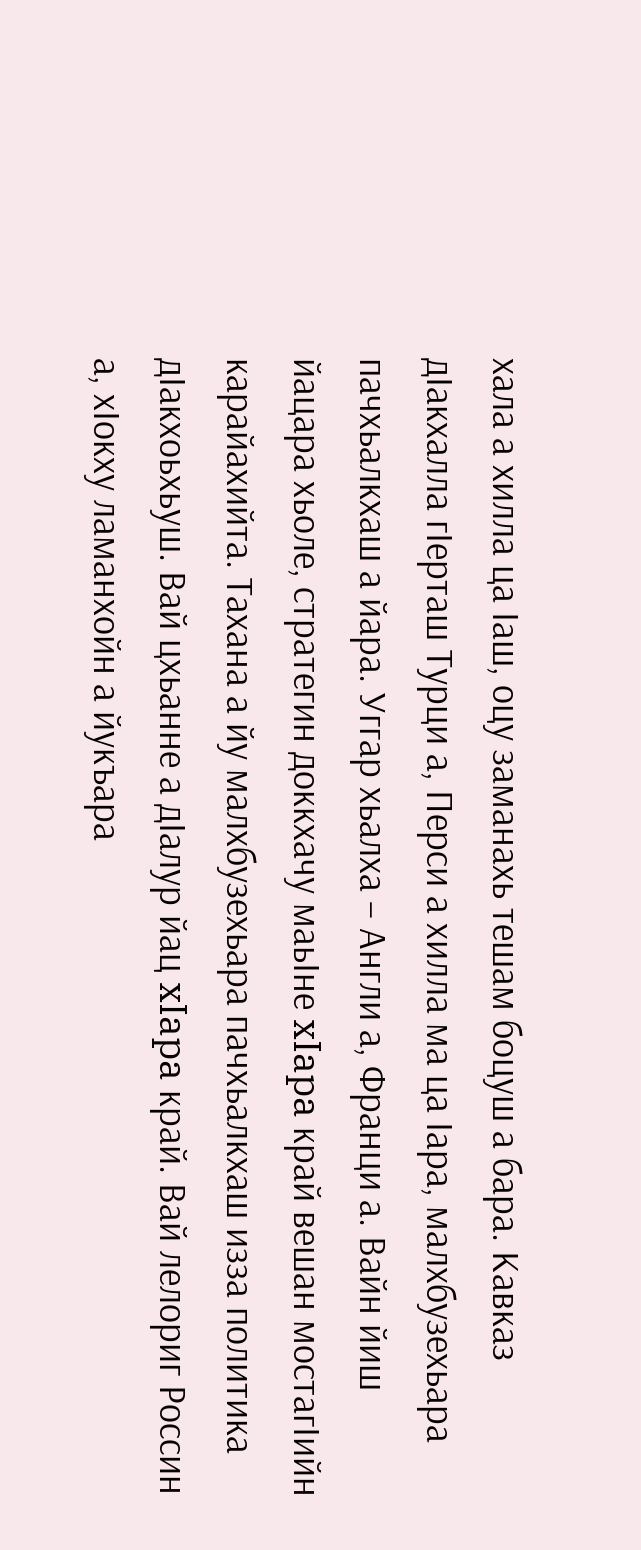хала а хилла ца Iаш, оцу заманахь тешам боцуш а бара. Кавказ дIакхалла гIерташ Турци а, Перси а хилла ма ца Iара, малхбузехьара пачхьалкхаш а йара. Уггар хьалха – Англи а, Франци а. Вайн йиш йацара хьоле, стратегин доккхачу маьIне xIapa край вешан мостагIийн карайахийта. Тахана а йу малхбузехьара пачхьалкхаш изза политика дIакхоьхьуш. Вай цхьанне а дIалур йац xIapa край. Вай лелориг Россин а, хIокху ламанхойн а йукъара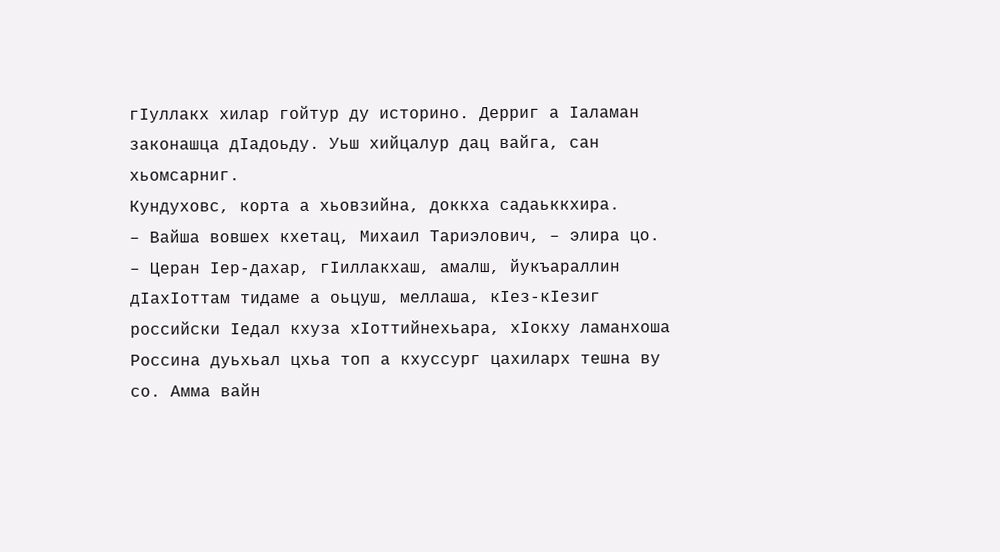гIуллакх хилар гойтур ду историно. Дерриг а Iаламан законашца дIадоьду. Уьш хийцалур дац вайга, сан хьомсарниг.
Кундуховс, корта а хьовзийна, доккха садаьккхира.
– Вайша вовшех кхетац, Михаил Тариэлович, – элира цо. – Церан Iер-дахар, гIиллакхаш, амалш, йукъараллин дIахIоттам тидаме а оьцуш, меллаша, кIез-кIезиг российски Iедал кхуза хIоттийнехьара, хIокху ламанхоша Россина дуьхьал цхьа топ а кхуссург цахиларх тешна ву со. Амма вайн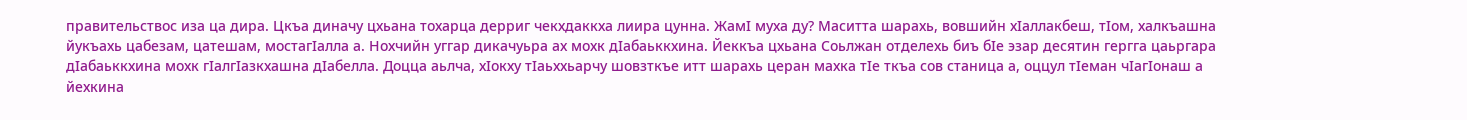правительствос иза ца дира. Цкъа диначу цхьана тохарца дерриг чекхдаккха лиира цунна. ЖамI муха ду? Маситта шарахь, вовшийн хIаллакбеш, тIом, халкъашна йукъахь цабезам, цатешам, мостагIалла а. Нохчийн уггар дикачуьра ах мохк дIабаьккхина. Йеккъа цхьана Соьлжан отделехь биъ бIе эзар десятин гергга цаьргара дIабаьккхина мохк гIалгIазкхашна дIабелла. Доцца аьлча, хIокху тIаьххьарчу шовзткъе итт шарахь церан махка тIе ткъа сов станица а, оццул тIеман чIагIонаш а йехкина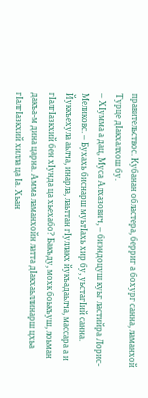правительствос. Кубанан областера, берриг а бохург санна, ламанхой Турце дIакхалхош бу.
– ХIумма а дац, Муса Алхазович, – биэндоцуш куьг ластийра Лорис-Меликовс. – Бухахь биснарш муьтIахь хир бу, уьстагIий санна. Йуккъехула аьлча, инарла, лаьттан гIуллакх йукъадаьлча, массара а и гIалгIазкхий бен хIунда ца хьехабо? Бакъду, мохк боькъуш, лоьман дакъа-м дина царна. Амма ламанхойн латта дIакхаьллинарш цхьа гIалгIазкхий хилла ца Iа. Хьан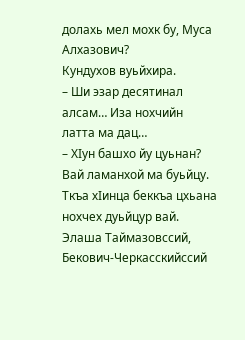долахь мел мохк бу, Муса Алхазович?
Кундухов вуьйхира.
– Ши эзар десятинал алсам… Иза нохчийн латта ма дац…
– ХIун башхо йу цуьнан? Вай ламанхой ма буьйцу. Ткъа хIинца беккъа цхьана нохчех дуьйцур вай. Элаша Таймазовссий, Бекович-Черкасскийссий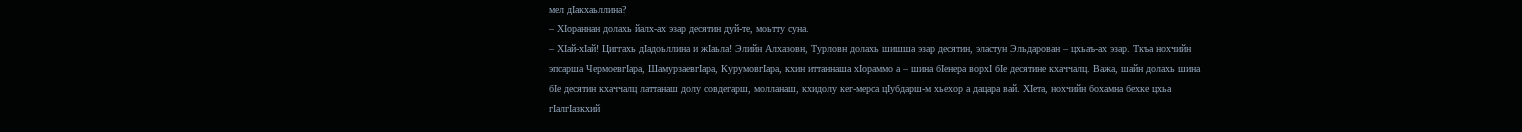мел дIакхаьллина?
– ХIораннан долахь йалх-ах эзар десятин дуй-те, моьтту суна.
– ХIай-хIай! Циггахь дIадоьллина и жIаьла! Элийн Алхазовн, Турловн долахь шишша эзар десятин, эластун Эльдарован – цхьаъ-ах эзар. Ткъа нохчийн эпсарша ЧермоевгIара, ШамурзаевгIара, КурумовгIара, кхин иттаннаша хIораммо а – шина бIенера ворхI бIе десятине кхаччалц. Важа, шайн долахь шина бIе десятин кхаччалц латтанаш долу совдегарш, молланаш, кхидолу кег-мерса цIубдарш-м хьехор а дацара вай. ХIета, нохчийн бохамна бехке цхьа гIалгIазкхий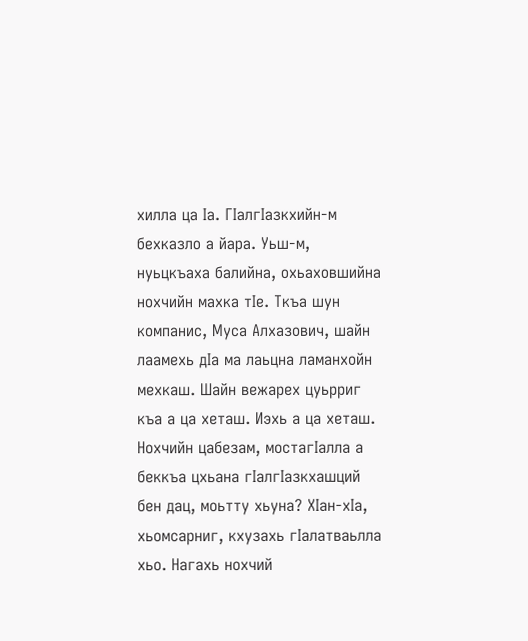хилла ца Iа. ГIалгIазкхийн-м бехказло а йара. Уьш-м, нуьцкъаха балийна, охьаховшийна нохчийн махка тIе. Ткъа шун компанис, Муса Алхазович, шайн лаамехь дIа ма лаьцна ламанхойн мехкаш. Шайн вежарех цуьрриг къа а ца хеташ. Иэхь а ца хеташ. Нохчийн цабезам, мостагIалла а беккъа цхьана гIалгIазкхашций бен дац, моьтту хьуна? ХIан-хIа, хьомсарниг, кхузахь гIалатваьлла хьо. Нагахь нохчий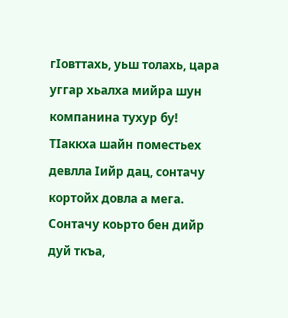гIовттахь, уьш толахь, цара уггар хьалха мийра шун компанина тухур бу! ТIаккха шайн поместьех девлла Iийр дац, сонтачу кортойх довла а мега. Сонтачу коьрто бен дийр дуй ткъа,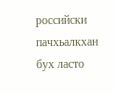российски пачхьалкхан бух ласто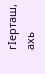гIерташ, ахь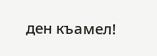ден къамел!